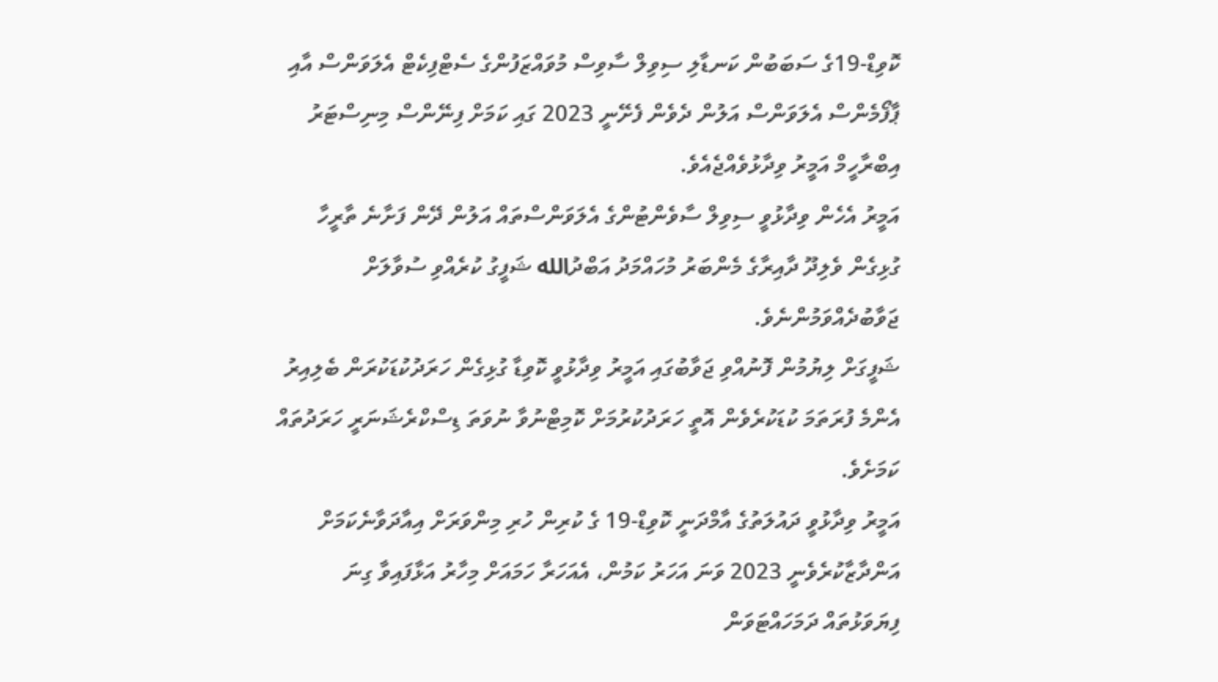ކޮވިޑް-19ގެ ސަބަބުން ކަނޑާލި ސިވިލް ސާވިސް މުވައްޒަފުންގެ ސެޓްފިކެޓް އެލަވަންސް އާއި ޕާފޯމެންސް އެލަވަންސް އަލުން ދެވެން ފެށޭނީ 2023 ގައި ކަމަށް ފިނޭންސް މިނިސްޓަރު އިބްރާހީމް އަމީރު ވިދާޅުވެއްޖެއެވެ.
އަމީރު އެހެން ވިދާޅުވީ ސިވިލް ސާވެންޓުންގެ އެލަވަންސްތައް އަލުން ދޭން ފަށާނެ ތާރީހާ ގުޅިގެން ވެލިދޫ ދާއިރާގެ މެންބަރު މުހައްމަދު އަބްދުالله ޝަފީގު ކުރެއްވި ސުވާލަށް ޖަވާބުދެއްވަމުންނެވެ.
ޝަފީގަށް ލިޔުމުން ފޮނުއްވި ޖަވާބުގައި އަމީރު ވިދާޅުވީ ކޮވިޑާ ގުޅިގެން ހަރަދުކުޑަކުރަން ބެލިއިރު އެންމެ ފުރަތަމަ ކުޑަކުރެވެން އޮތީ ހަރަދުކުރުމަށް ކޮމިޓްނުވާ ނުވަތަ ޑިސްކްރެޝަނަރީ ހަރަދުތައް ކަމަށެވެ.
އަމީރު ވިދާޅުވީ ދައުލަތުގެ އާމްދަނީ ކޮވިޑް-19 ގެ ކުރިން ހުރި މިންވަރަށް އިއާދަވާނެކަމަށް އަންދާޒާކުރެވެނީ 2023 ވަނަ އަހަރު ކަމުން، އެއަހަރާ ހަމައަށް މިހާރު އަޅާފައިވާ ގިނަ ފިޔަވަޅުތައް ދަމަހައްޓަވަން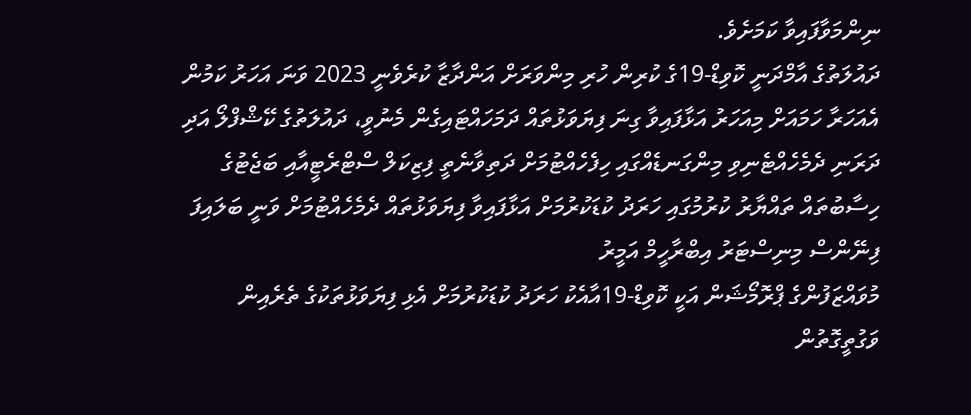ނިންމަވާފައިވާ ކަމަށެވެ.
ދައުލަތުގެ އާމްދަނީ ކޮވިޑް-19ގެ ކުރިން ހުރި މިންވަރަށް އަންދާޒާ ކުރެވެނީ 2023 ވަނަ އަހަރު ކަމުން އެއަހަރާ ހަމައަށް މިއަހަރު އަޅާފައިވާ ގިނަ ފިޔަވަޅުތައް ދަމަހައްޓައިގެން މެނުވީ، ދައުލަތުގެ ކޭޝްފްލޯ އަދި ދަރަނި ދެމެހެއްޓެނިވި މިންގަނޑެއްގައި ހިފެހެއްޓުމަށް ދަތިވާނެތީ ފިޒިކަލް ސްޓްރެޓީއާއި ބަޖެޓުގެ ހިސާބުތައް ތައްޔާރު ކުރުމުގައި ހަރަދު ކުޑަކުރުމަށް އަޅާފައިވާ ފިޔަވަޅުތައް ދެމެހެއްޓުމަށް ވަނީ ބަލައިފަ
ފިނޭންސް މިނިސްޓަރު އިބްރާހީމް އަމީރު
މުވައްޒަފުންގެ ޕްރޮމޯޝަން އަކީ ކޮވިޑް-19އާއެކު ހަރަދު ކުޑަކުރުމަށް އެޅި ފިޔަވަޅުތަކުގެ ތެރެއިން ވަގުތީގޮތުން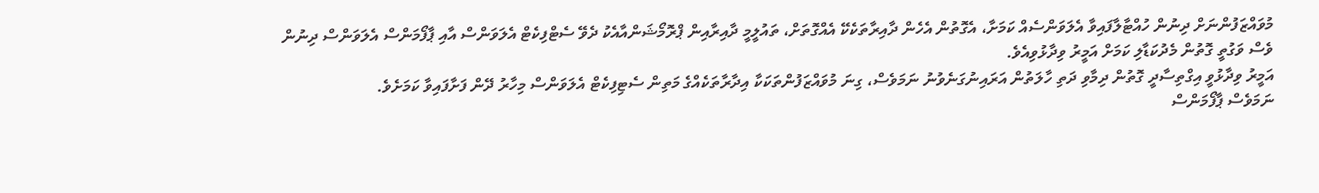މުވައްޒަފުންނަށް ދިނުން ހުއްޓާލާފައިވާ އެލަވަންސެއް ކަމަށާ، އެގޮތުން އެހެން ދާއިރާތަކެކޭ އެއްގޮތަށް، ތައުލީމީ ދާއިރާއިން ޕްރޮމޯޝަންއާއެކު ދެވޭ ސެޓްފިކެޓް އެލަވަންސް އާއި ޕާފޯމަންސް އެލަވަންސް ދިނުން ވެސް ވަގުތީ ގޮތުން މެދުކަޑާލި ކަމަށް އަމީރު ވިދާޅުވިއެވެ.
އަމީރު ވިދާޅުވީ އިގްތިސާދީ ގޮތުން ދިމާވި ދަތި ހާލަތުން އަރައިނުގަނެވުނު ނަމަވެސް، ގިނަ މުވައްޒަފުންތަކަކާ އިދާރާތަކެއްގެ މަތިން ސެޓިފިކެޓް އެލަވަންސް މިހާރު ދޭން ފަށާފައިވާ ކަމަށެވެ.
ނަމަވެސް ޕާފޯމަންސް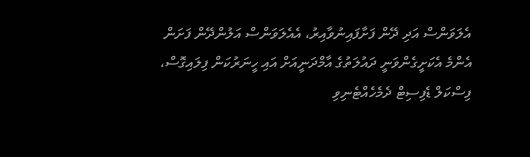އެލަވަންސް އަދި ދޭން ފަށާފައިނުވާއިރު، އެއެލަވަންސް އަލުންދޭން ފަށަން އެންމެ އެކަށީގެންވަނީ ދައުލަތުގެ އާމްދަނީއަށް އައި ހީނަރުކަން ފިލައިގޮސް، ފިސްކަލް ޑެފިސިޓް ދެމެހެއްޓެނިވި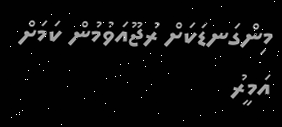މިންގަނޑަކަށް ރުޖޫއަވުމުން ކަމަށް އަމީރު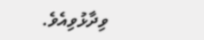ވިދާޅުވިއެވެ.